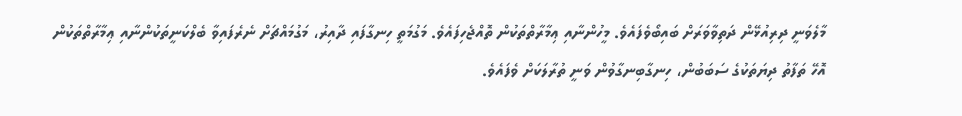މާލެވަނީ ދިރިއުޅޭން ދަތިވާވަރަށް ބައިބޯވެފައެވެ. މީހުންނާއި ޢިމާރާތްތަކުން ތޮއްޖެހިފައެވެ. މަގުމަތީ ހިނގާފައި ދާއިރު، މަގުމައްޗަށް ނެރެފައިވާ ބެލްކަނީތަކުންނާއި ޢިމާރާތްތަކުން އޮހޭ ތަފާތު ދިޔަތަކުގެ ސަބަބުން، ހިނގާބިނގާވުން ވަނީ ތުރާލަކަށް ވެފައެވެ.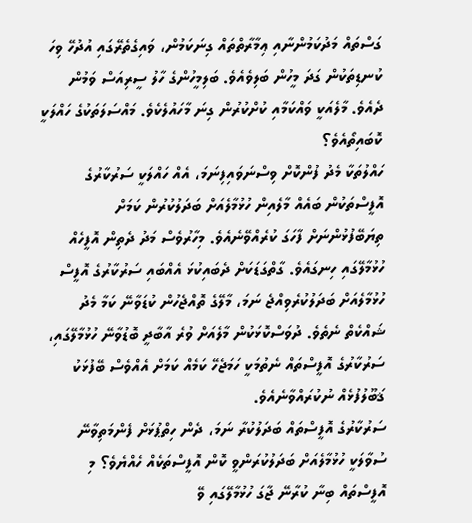ގަސްތައް މަދުކަމުންނާއި ޢިމާރާތްތައް ގިނަކަމުން، ވައިގެތެރޭގައި އުދުހޭ ވިހަ ކުނޑިތަކުން ގަދަ މީހުން ބަލިވެއެވެ. ބަލިމީހުންގެ ހާލު ސީރިއަސް ވަމުން ދެއެވެ. މާލެއަކީ ވައްކަމާއި ކުށްކުރުން ގިނަ މާހައުލެކެވެ. މައްސަލަތަކުގެ ހައްލަކީ ކޮބައިތޯއެވެ؟
ހައްލުތަކާ މެދު ފުންކޮށް ވިސްނަވައިފިނަމަ، އެއް ހައްލަކީ ސަރުކާރުގެ އޮފީސްތަކުން ބައެއް މާލެއިން ހުޅުމާލެއަށް ބަދަލުކުރުން ކަމަށް ތިޔަބޭފުޅުންނަށް ފާހަގަ ކުރެއްވޭނެއެވެ. މިހާރުވެސް މަދު ދެތިން އޮފީހެއް ހުޅުމާލޭގައި ހިނގައެވެ. ގާތްގަޑަކަށް ދެބައިކުޅަ އެއްބައި ސަރުކާރުގެ އޮފީސް ހުޅުމާލެއަށް ބަދަލުކުރެވިއްޖެ ނަމަ، މާލޭގެ ތޮއްޖެހުން ކުޑަވާނޭ ކަމާ މެދު ޝައްކެތް ނެތެވެ. ދުވަސްކޮޅަކުން މާލެއަށް ވުރެ އާބާދީ ބޮޑުވާނޭ ހުޅުމާލޭގައި، ސަރުކާރުގެ އޮފީސްތައް ނެތުމަކީ ހަމަޖެހޭ ކަމެއް ކަމަށް އެއްވެސް ބޭފުޅަކު ޤަބޫލުފުޅެއް ނުކުރައްވާނެއެވެ.
ސަރުކާރުގެ އޮފީސްތައް ބަދަލުކުރާ ނަމަ، ދެން ހިތްޕުޅަށް ފެންމަތިވާނޭ ސުވާލަކީ ހުޅުމާލެއަށް ބަދަލުކުރަންވީ ކޮން އޮފީސްތަކެއް ހެއްޔެވެ؟ މި އޮފީސްތައް ބިނާ ކުރާނޭ ޖާގަ ހުޅުމާލޭގައި ވޭ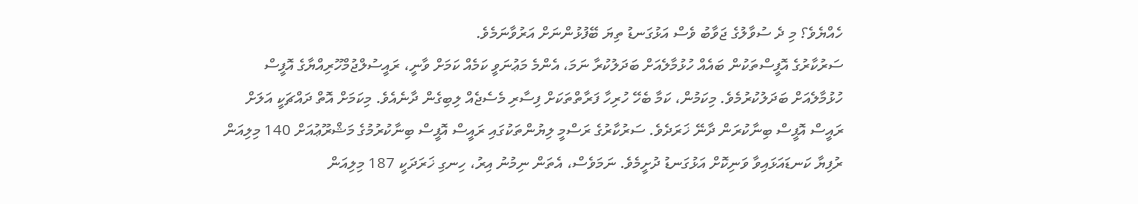ހެއްޔެވެ؟ މި ދެ ސުވާލުގެ ޖަވާބު ވެސް އަޅުގަނޑު ތިޔަ ބޭފުޅުންނަށް އަރުވާނަމެވެ.
ސަރުކާރުގެ އޮފީސްތަކުން ބައެއް ހުޅުމާލެއަށް ބަދަލުކުރާ ނަމަ، އެންމެ މަޢުނަވީ ކަމެއް ކަމަށް ވާނީ، ރައީސުލްޖުމްހޫރިއްޔާގެ އޮފީސް ހުޅުމާލެއަށް ބަދަލުކުރުމެވެ. މިކަމުން، ކަމާ ބެހޭ ހުރިހާ ފަރާތްތަކަށް ފިސާރި މެސެޖެއް ލިބިގެން ދާނެއެވެ. މިކަމަށް އޮތް ދައްޗަކީ އަލަށް ރައީސް އޮފީސް ބިނާކުރަން ދާނޭ ޚަރަދެވެ. ސަރުކާރުގެ ރަސްމީ ލިޔުންތަކުގައި ރައީސް އޮފީސް ބިނާކުރުމުގެ މަޝްރޫޢުއަށް 140 މިލިއަން ރުފިޔާ ކަނޑައަޅައިވާ ވަނިކޮށް އަޅުގަނޑު ދުށީމެވެ. ނަމަވެސް، އެތަން ނިމުނު އިރު، ހިނގި ޚަރަދަކީ 187 މިލިއަން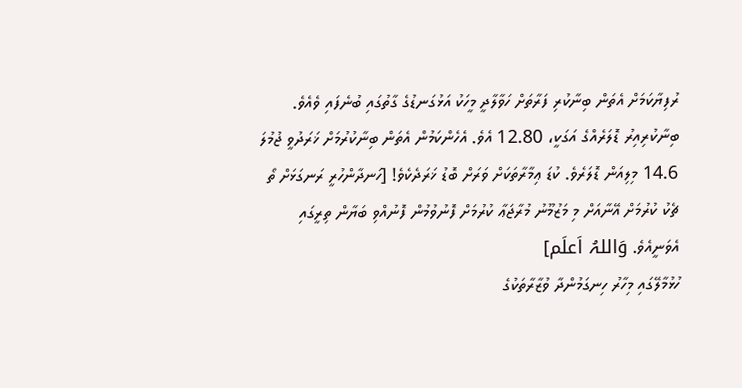ރުފިޔާކަމަށް އެތަން ބިނާކުރި ފަރާތަށް ހަވާލާދީ މީހަކު އަޅުގަނޑުގެ ގާތުގައި ބުނެފައި ވެއެވެ. ބިނާކުރިއިރު ޑޮލަރެއްގެ އަގަކީ، 12.80 އެވެ. އެހެންކަމުން އެތަން ބިނާކުރުމަށް ޚަރަދުވީ ޖުމުލަ 14.6 މިލިއަން ޑޮލަރެވެ. ކުޑަ ޢިމާރާތަކަށް ވަރަށް ބޮޑު ޚަރަދެކެވެ! [ހަނދާންހުރީ ރަނގަޅަށް ތޯ ޗެކު ކުރުމަށް އޭނާއަށް މި މަޒުމޫނު މުރާޖަޢާ ކުރުމަށް ފޮނުވުމުން ފޮނުއްވި ބަޔާން ތިރީގައި އެވަނީއެވެ. وَاللہُ اَعلَم]
ހުޅުމާލޭގައި މިހާރު ހިނގަމުންދާ ވުޒާރާތަކުގެ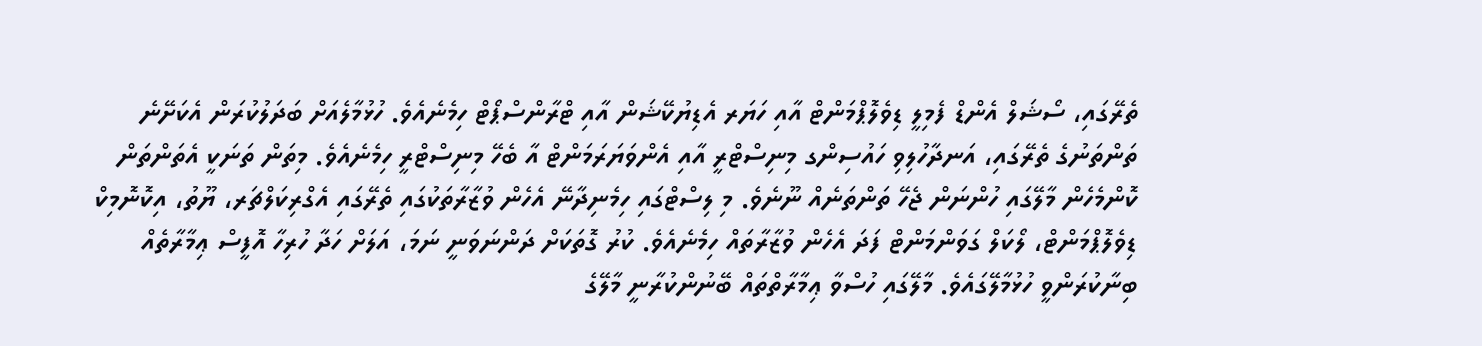ތެރޭގައި، ސޯޝަލް އެންޑް ފެމިލީ ޑިވެލޮޕްމަންޓް އާއި ހަޔަރ އެޑިޔުކޭޝަން އާއި ޓްރާންސްޕޯޓް ހިމެނެއެވެ. ހުޅުމާލެއަށް ބަދަލުކުރަން އެކަށޭނެ ތަންތަނުގެ ތެރޭގައި، އަނދާހުލިވި ހައުސިންގ މިނިސްޓްރީ އާއި އެންވަޔަރަމަންޓް އާ ބެހޭ މިނިސްޓްރީ ހިމެނެއެވެ. މިތަން ތަނަކީ އެތަންތަން ކޮންމެހެން މާލޭގައި ހުންނަން ޖެހޭ ތަންތަނެއް ނޫނެވެ. މި ލިސްޓްގައި ހިމެނިދާނޭ އެހެން ވުޒާރާތަކުގައި ތެރޭގައި އެގްރިކަލްޗަރ، ޔޫތު، އިކޮނޮމިކް ޑިވެލޮޕްމަންޓް، ލޯކަލް ގަވަންމަންޓް ފަދަ އެހެން ވުޒާރާތައް ހިމެނެއެވެ. ކުރު ގޮތަކަށް ދަންނަވަނީ ނަމަ، އަލަށް ހަދާ ހުރިހާ އޮފީސް ޢިމާރާތެއް ބިނާކުރަންވީ ހުޅުމާލޭގައެވެ. މާލޭގައި ހުސްވާ ޢިމާރާތްތައް ބޭނުންކުރާނީ މާލޭގެ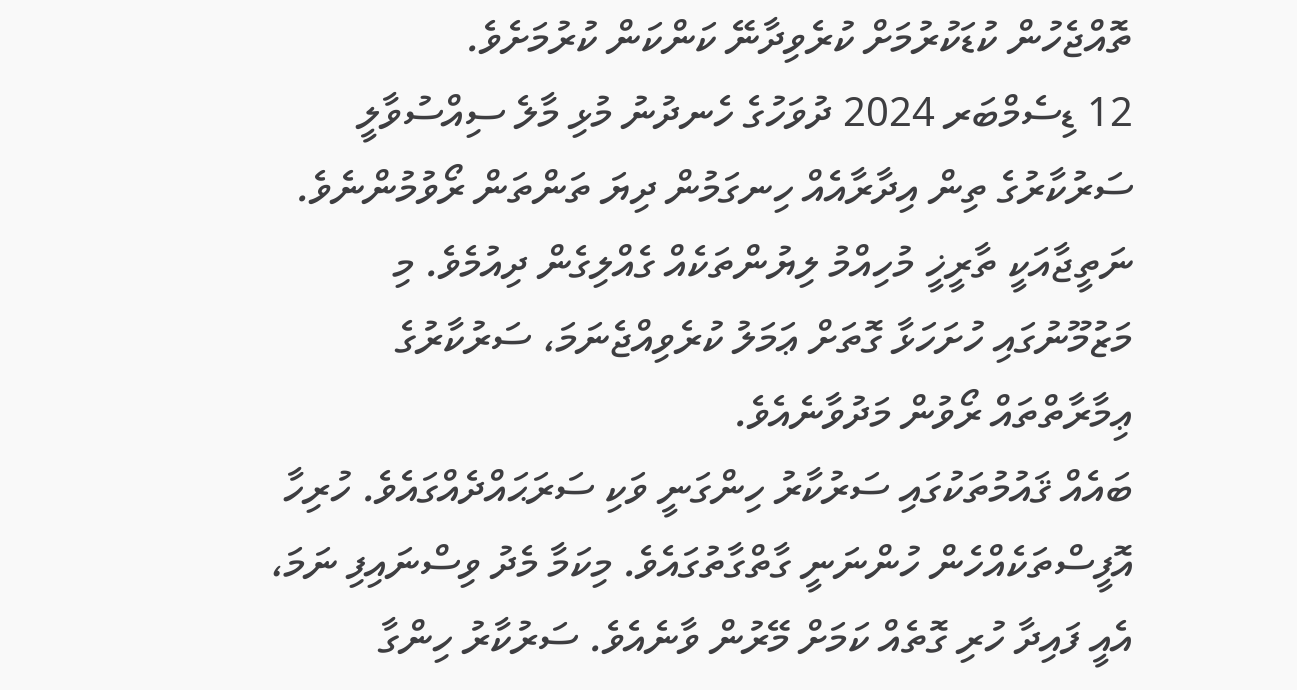ތޮއްޖެހުން ކުޑަކުރުމަށް ކުރެވިދާނޭ ކަންކަން ކުރުމަށެވެ.
12 ޑިސެމްބަރ 2024 ދުވަހުގެ ހެނދުނު މުޅި މާލެ ސިއްސުވާލީ ސަރުކާރުގެ ތިން އިދާރާއެއް ހިނގަމުން ދިޔަ ތަންތަން ރޯވުމުންނެވެ. ނަތީޖާއަކީ ތާރީޚީ މުހިއްމު ލިޔުންތަކެއް ގެއްލިގެން ދިއުމެވެ. މި މަޒުމޫނުގައި ހުށަހަޅާ ގޮތަށް ޢަމަލު ކުރެވިއްޖެނަމަ، ސަރުކާރުގެ ޢިމާރާތްތައް ރޯވުން މަދުވާނެއެވެ.
ބައެއް ޤައުމުތަކުގައި ސަރުކާރު ހިންގަނީ ވަކި ސަރަޙައްދެއްގައެވެ. ހުރިހާ އޮފީސްތަކެއްހެން ހުންނަނީ ގާތްގާތުގައެވެ. މިކަމާ މެދު ވިސްނައިފި ނަމަ، އެއީ ފައިދާ ހުރި ގޮތެއް ކަމަށް މޭރުން ވާނެއެވެ. ސަރުކާރު ހިންގާ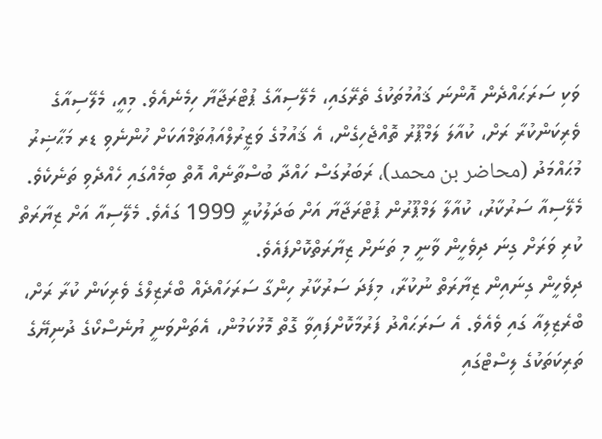ވަކި ސަރަޙައްދެން އޮންނަ ޤައުމުތަކުގެ ތެރޭގައި، މެލޭސިއާގެ ޕުޓްރަޖާޔާ ހިމެނެއެވެ. މިއީ، މެލޭސިއާގެ ވެރިކަންކުރާ ރަށް، ކުއާލަ ލަމްޕޫރު ތޮއްޖެހިގެން، އެ ޤައުމުގެ ވަޒީރުލްއަޢުޡަމްއަކަށް ހުންނެވި ޑރ މަޙާޟިރު މުޙައްމަދު (محاضر بن محمد)، ރަބަރުގަސް ހައްދާ ބުސްތާނެއް އޮތް ބިމެއްގައި ހެއްދެވި ތަނެކެވެ. މެލޭސިއާ ސަރުކާރު، ކުއާލާ ލަމްޕޫރުން ޕުޓްރަޖާޔާ އަށް ބަދަލުކުރީ 1999 ގައެވެ. މެލޭސިއާ އަށް ޒިޔާރަތް ކުރި ވަރަށް ގިނަ ދިވެހީން ވާނީ މި ތަނަށް ޒިޔާރަތްކޮށްފައެވެ.
ދިވެހީން ގިނައިން ޒިޔާރަތް ނުކުރާ، މިފަދަ ސަރުކާރު ހިންގާ ސަރަހައްދެއް ބްރެޒިލްގެ ވެރިކަން ކުރާ ރަށް، ބްރެޒިލިއާ ގައި ވެއެވެ. އެ ސަރަޙައްދު ފަރުމާކޮށްފައިވާ ގޮތް މޮޅުކަމުން، އެތަންވަނީ ޔުނެސްކޯގެ ދުނިޔޭގެ ތަރިކަތަކުގެ ލިސްޓްގައި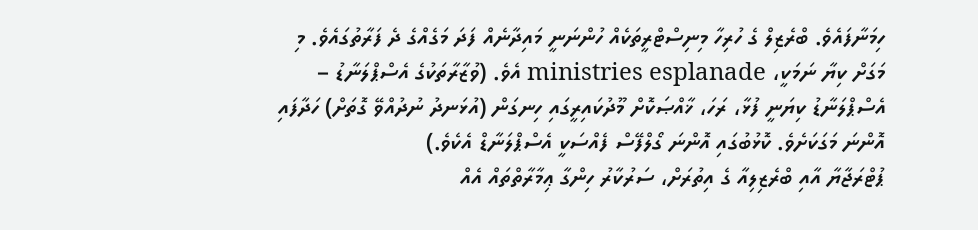ހިމަނާފައެވެ. ބްރެޒިލް ގެ ހުރިހާ މިނިސްޓްރީތަކެއް ހުންނަނީ މައިދާނެއް ފަދަ މަގެއްގެ ދެ ފަރާތުގައެވެ. މި މަގަށް ކިޔާ ނަމަކީ، ministries esplanade އެވެ. (ވުޒާރާތަކުގެ އެސްޕްލަނާޑު – އެސްޕްލަނާޑު ކިޔަނީ ފުޅާ، ރަހަ، ޚާއްޞަކޮށް މޫދުކައިރީގައި ހިނގަން (އުޅަނދު ނުދުއްވޭ ގޮތަށް) ހަދާފައި އޮންނަ މަގަކަށެވެ. ކޮޅުބުގައި އޮންނަ ގޯލްފޭސް ފެއްސަކީ އެސްޕްލަނާޑް އެކެވެ.)
ޕުޓްރަޖާޔާ އާއި ބްރެޒިލިއާ ގެ އިތުރަށް، ސަރުކާރު ހިންގާ ޢިމާރާތްތައް އެއް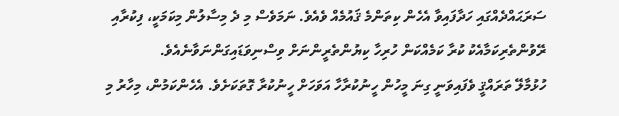ސަރަޙައްދެއްގައި ހަދާފައިވާ އެހެން ކިތަންމެ ޤައުމެއް ވެއެވެ. ނަމަވެސް މި ދެ މިސާލުން މިކަމަކީ، ފިކުރާއި ރޭވުންތެރިކަމާއެކު ކުރާ ކަމެއްކަން ހުރިހާ ކިޔުންތެރީންނަށް ވިސްނިވަޑައިގަންނަވާނެއެވެ.
ހުޅުމާލޭ ތަރައްޤީ ވެފައިވަނީ ގިނަ މީހުން ހީނުކުރާހާ އަވަހަށް ހީނުކުރާ ގޮތަކަށެވެ. އެހެންކަމުން، މިހާރު މި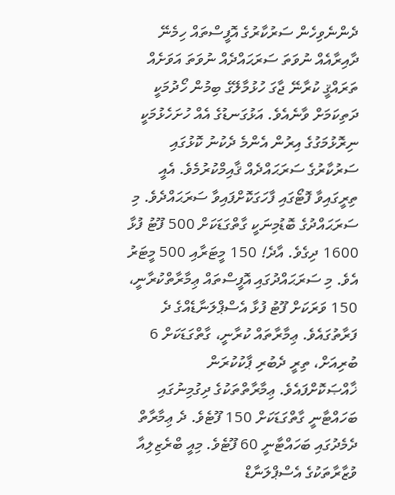ދެންނެވިހެން ސަރުކާރުގެ އޮފީސްތައް ހިމެނޭ ދާއިރާއެއް ނުވަތަ ސަރަޙައްދެއް ނުވަތަ އަވަށެއް ތަރައްޤީ ކުރާނޭ ޖާގަ ހުޅުމާލޭގެ ބިމުން ހޯދުމަކީ ދަތިކަމަށް ވާނެއެވެ. އަޅުގަނޑުގެ އެއް ހުށަހެޅުމަކީ ނިރޮޅުމަގުގެ އިރުން އެންމެ ދެކުނު ކޮޅުގައި ސަރުކާރުގެ ސަރަޙައްދެއް ޤާއިމްކުރުމެވެ. އެއީ ތިރީގައިވާ ފޮޓޯގައި ފާހަގަކޮށްފައިވާ ސަރަޙައްދެވެ. މި ސަރަޙައްދުގެ ބޮޑުމިނަކީ ގާތްގަޑަކަށް 500 ފޫޓު ފުޅާ 1600 ދިގެވެ. އާދެ! 150 މީޓަރާއި 500 މީޓަރު އެވެ. މި ސަރަޙައްދުގައި އޮފީސްތައް ޢިމާރާތްކުރާނީ، 150 ވަރަކަށް ފޫޓު ފުޅާ އެސްޕްލަނާޑެއްގެ ދެ ފަރާތުގައެވެ. ޢިމާރާތައް ކުރާނީ، ގާތްގަޑަކަށް 6 ބުރިއަށް، ތިރީ ދެބުރި ޕާކުކުރަން ޚާއްޞަކޮށްފައެވެ. ޢިމާރާތްތަކުގެ ދިގުމިނުގައި ބަހައްޓާނީ ގާތްގަޑަކަށް 150 ފޫޓެވެ. ދެ ޢިމާރާތް ދެމެދުގައި ބަހައްޓާނީ 60 ފޫޓެވެ. މިއީ ބްރެޒިލިއާ ވުޒާރާތަކުގެ އެސްޕްލަނާޑް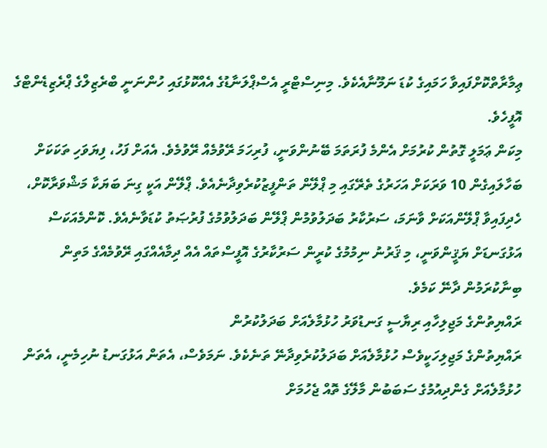ޢިމާރާތްކޮށްފައިވާ ހަމައިގެ ކުޑަ ނަމޫނާއެކެވެ. މިނިސްޓްރީ އެސްޕްލަނާޑުގެ އެއްކޮޅުގައި ހުންނަނީ ބްރެޒިލްގެ ޕްރެޒިޑެންޓްގެ އޮފީހެވެ.
މިކަން ޢަމަލީ ގޮތުން ކުރުމަށް އެންމެ ފުރަތަމަ ބޭނުންވަނީ، ފުރިހަމަ ރޭވުމެއް ރޭވުމެވެ. އެއަށް ފަހު، ފިޔަވަހި ތަކަކަށް ބަހާލައިގެން 10 ވަރަކަށް އަހަރުގެ ތެރޭގައި މި ޕްލޭން ތަންފީޒުކުރެވިދާނެއެވެ. ޕްލޭން އަކީ ގިނަ ބަޔަކާ މަޝްވަރާކޮށް، ހެދިފައިވާ ޕްލޭންއަކަށް ވާނަމަ، ސަރުކާރު ބަދަލުވުމުން ޕްލޭން ބަދަލުވުމުގެ ފުރުޞަތު ކުޑަވާނެއެވެ. ކޮންމެއަކަސް އަޅުގަނޑަށް ޔަޤީންވަނީ، މި ޤަރުނު ނިމުމުގެ ކުރީން ސަރުކާރުގެ އޮފީސްތައް އެއް ދިމާއެއްގައި ރޭވުމެއްގެ މަތިން ބިނާކުރަމުން ދާނޭ ކަމެވެ.
ރައްޔިތުންގެ މަޖިލިހާއި ރިޔާސީ ގަނޑުވަރު ހުޅުމާލެއަށް ބަދަލުކުރުން
ރައްޔިތުންގެ މަޖިލިހަކީވެސް ހުޅުމާލެއަށް ބަދަލުކުރެވިދާނޭ ތަނެކެވެ. ނަމަވެސް، އެތަން އަޅުގަނޑު ނުހިމެނީ، އެތަން ހުޅުމާލެއަށް ގެންދިއުމުގެ ސަބަބުން މާލޭގެ ތޮއް ޖެހުމަށް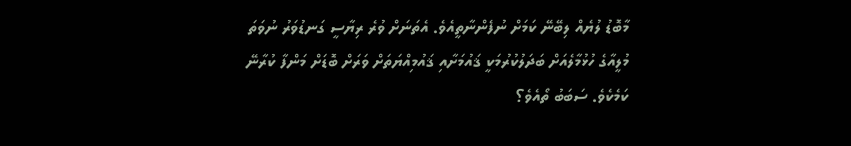މާބޮޑު ލުޔެއް ލިބޭނޭ ކަމަށް ނުފެންނާތީއެވެ. އެތަނަށް ވުރެ ރިޔާސީ ގަނޑުވަރު ނުވަތަ މުލީއާގެ ހުޅުމާލެއަށް ބަދަލުކުރުމަކީ ޤައުމަށާއި ޤައުމިއްޔަތަށް ވަރަށް ބޮޑަށް މަންފާ ކުރާނޭ ކަމެކެވެ. ސަބަބު ތޯއެވެ؟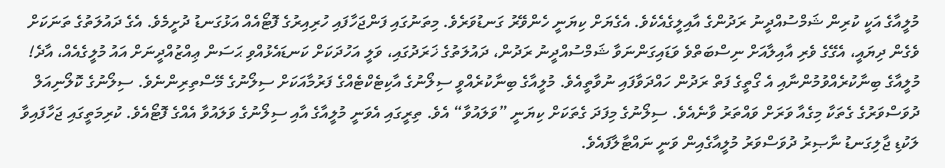މުލީއާގެ އަކީ ކުރިން ޝަމްސުއްދީނު ރަދުންގެ އާއިލީގެއެކެވެ. އެގެޔަށް ކިޔަނީ ހެންވޭރު ގަނޑުވަރެވެ. މިތަނުގައި ފަންޖަހާފައި ހުރިއިރުގެ ފޮޓޯއެއް އަޅުގަނޑު ދުށީމެވެ. އެގެ ދައުލަތުގެ ތަނަކަށް ވެގެން ދިޔައީ، އެގޭގެ ވެރި އާއިލާއަށް ނިސްބަތްވެ ވަޑައިގަންނަވާ ޝަމްސުއްދީނު ރަދުން، ދައުލަތުގެ ޚަރަދުގައި، ވަލީ އަހުދަކަށް ކަނޑައެޅުއްވި ޙަސަން ޢިއްޒުއްދީނަށް އައު މުލީގެއެއް، އާދެ! މުލީއާގެ ބިނާކުރެއްވުމުންނާއި އެ ގޯތީގެ ފަތް ރަދުން ހައްދަވާފައި ނުވާތީއެވެ. މުލީއާގެ ބިނާކުރެއްވީ ސިލޯނުގެ އާކިޓެކްޓެއްގެ ފަރުމާއަކަށް ސިލޯނުގެ މޭސްތިރިންނެވެ. ސިލޯނުގެ ކޮލޯނިއަލް ދުވަސްވަރުގެ ގެތަކާ މިގެއާ ވަރަށް ވައްތަރު ވާނެއެވެ. ސިލޯނުގެ މިފަދަ ގެތަކަށް ކިޔަނީ ”ވަލައުވާ“ އެވެ. ތިރީގައި އެވަނީ މުލީއާގެ އާއި ސިލޯނުގެ ވަލައުވާ އެއްގެ ފޮޓޯއެވެ. ކުރިމަތީގައި ޖަހާފައިވާ ލަކުޑި ޖާލިގަނޑު ނާޞިރު ދުވަސްވަރު މުލީއާގެއިން ވަނީ ނައްޓާލާފައެވެ.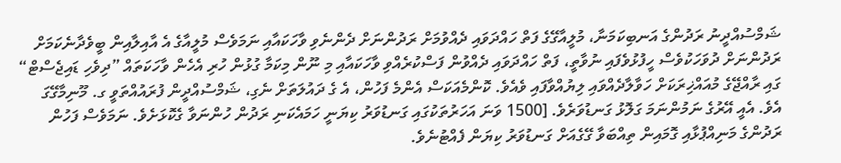ޝަމްސުއްދީނު ރަދުންގެ އަނބިކަމަނާ، މުލީއާގޭގެ ފަތް ހައްދަވައި ދެއްވުމަށް ރަދުންނަށް ދެންނެވި ވާހަކައާއި ނަމަވެސް މުލީއާގެ އެ އާއިލާއިން ބީވެދާނެކަމަށް ރަދުންނަށް ދުވަހަކުވެސް ހީފުޅުވެފައި ނުވާތީ، ފަތް ހައްދަވައި ދެއްވުން ފަސްކުރެއްވި ވާހަކައާއި މި ނޫން މިކަމާ ގުޅުން ހުރި އެހެން ވާހަކަތައް ”ދިވެހި ޑައިޖެސްޓް“ ގައި ރާއްޖޭގެ މުއައްޚިރަކަށް ހަވާލާދެއްވައި ލިޔުއްވާފައި ވެއެވެ. ކޮންމެއަކަސް އެންމެ ފަހުން، އެ ގެ ދައުލަތަށް ނެގި، ޝަމްސުއްދީން ފުރައުއްތަވީ ގ. މޫނިމާގޭގަ އެވެ. އެއީ އޭރުގެ ނަމުންނަމަ ގަލޮޅު ގަނޑުވަރެވެ. [1500 ވަނަ އަހަރުތަކުގައި ގަނޑުވަރު ކިޔަނީ ހަމައެކަނި ރަދުން ހުންނަވާ ގެކޮޅަށެވެ. ނަމަވެސް ފަހުން ރަދުންގެ މަނިއްޕުޅާއި ގޮމައިން ތިއްބަވާ ގޭގެއަށް ގަނޑުވަރު ކިޔަން ފެއްޓުނެވެ.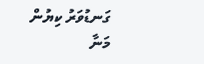ގަނޑުވަރު ކިޔުން މަނާ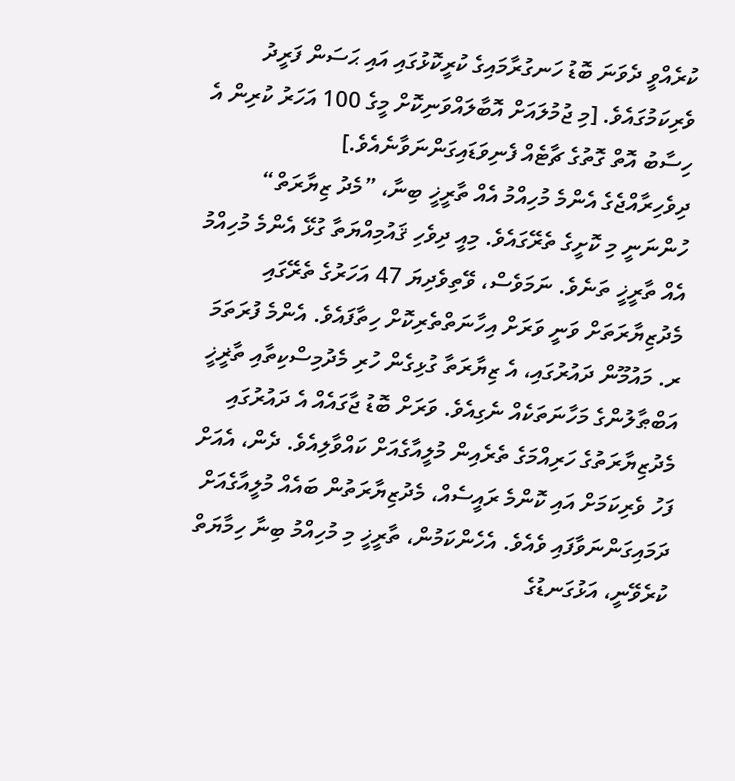ކުރެއްވީ ދެވަނަ ބޮޑު ހަނގުރާމައިގެ ކުރީކޮޅުގައި އައި ޙަސަން ފަރީދު ވެރިކަމުގައެވެ. [މި ޖުމުލައަށް އޮބާލައްވަނިކޮށް މީގެ 100 އަހަރު ކުރިން އެ ހިސާބު އޮތް ގޮތުގެ ޗާޓެއް ފެނިވަޑައިގަންނަވާނެއެވެ.]
ދިވެހިރާއްޖެގެ އެންމެ މުހިއްމު އެއް ތާރީޚީ ބިނާ، ”މެދު ޒިޔާރަތް“ ހުންނަނީ މި ކޮށީގެ ތެރޭގައެވެ. މިއީ ދިވެހި ޤައުމިއްޔަތާ ގުޅޭ އެންމެ މުހިއްމު އެއް ތާރީޚީ ތަނެވެ. ނަމަވެސް، ވޭތިވެދިޔަ 47 އަހަރުގެ ތެރޭގައި މެދުޒިޔާރަތަށް ވަނީ ވަރަށް އިހާނަތްތެރިކޮށް ހިތާފައެވެ. އެންމެ ފުރަތަމަ ރ. މައުމޫން ދައުރުގައި، އެ ޒިޔާރަތާ ގުޅިގެން ހުރި މެދުމިސްކިތާއި ތާޜީޚީ އަބްޠާލުންގެ މަހާނަތަކެއް ނެގިއެވެ. ވަރަށް ބޮޑު ޖާގައެއް އެ ދައުރުގައި މެދުޒިޔާރަތުގެ ހަރިއްމަގެ ތެރެއިން މުލީއާގެއަށް ކައްވާލިއެވެ. ދެން، އެއަށް ފަހު ވެރިކަމަށް އައި ކޮންމެ ރައީސެއް، މެދުޒިޔާރަތުން ބައެއް މުލީއާގެއަށް ދަމައިގަންނަވާފައި ވެއެވެ. އެހެންކަމުން، ތާރީޚީ މި މުހިއްމު ބިނާ ހިމާޔަތް ކުރެވޭނީ، އަޅުގަނޑުގެ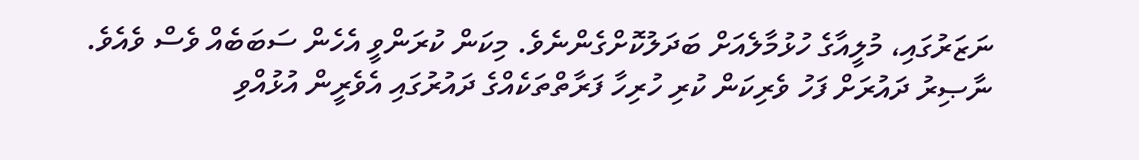ނަޒަރުގައި، މުލީއާގެ ހުޅުމާލެއަށް ބަދަލުކޮށްގެންނެވެ. މިކަން ކުރަންވީ އެހެން ސަބަބެއް ވެސް ވެއެވެ.
ނާޞިރު ދައުރަށް ފަހު ވެރިކަން ކުރި ހުރިހާ ފަރާތްތަކެއްގެ ދައުރުގައި އެވެރީން އުޅުއްވި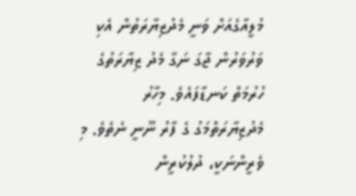މުލީއާގެއަށް ވަނީ މެދުޒިޔާރަތުން އެކި ވަރުވަރުން ޖާގަ ނަގާ މެދު ޒިޔާރަތުގެ ހުރުމަތް ކަނޑާފައެވެ. މިހާރު މެދުޒިޔާރަތްމަގު ގެ ފާރު ނޫނީ ނެތެވެ. މި ވެރީންނަކީ، ދުލުކުރީން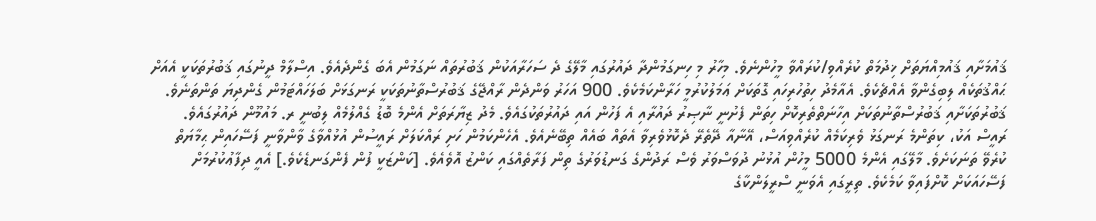ޤައުމަށާއި ޤައުމިއްޔަތަށް ޚިދުމަތް ކުރެއްވި/ކުރައްވާ މީހުންނެވެ. މިހާރު މި ހިނގަމުންދާ ދައުރުގައި މާލޭގެ ދެ ސަހަރާއަކުން ޤަބުރުތައް ނަގަމުން އެބަ ގެންދެއެވެ. އިސްލާމް ދީނުގައި ޤަބުރުތަކަކީ އެއަށް ޙައްޤުތަކެއް ލިބިގެންވާ އެއްޗެކެވެ. އެއާމެދު ހިތުހުރިހައި ގޮތަކަށް ޢަމަލުކުރުމީ ހަރާންކަމެކެވެ. 900 އަހަރު ވަންދެން ރާއްޖޭގެ ޤަބުރުސްތާނުތަކަކީ ރަނގަޅަށް ބަލަހައްޓަމުން ގެންދިޔަ ތަންތަނެވެ. ޤަބުރުތަކަށާއި ޤަބުރުސްތާނުތަކަށް އިހާނަތްތެރިކޮށް ހިތަން ފެށުނީ ނާޞިރު ދައުރާއި އެ ފަހުން އައި ދައުރުތަކުގައެވެ. މެދު ޒިޔާރަތަށް އެންމެ ބޮޑު ގެއްލުމެއް ލިބުނީ ރ. މައުމޫން ދައުރުގައެވެ.
ރައީސް އަކު، ކިތަންމެ ރަނގަޅު ވެރިކަމެއް ކުރެއްވިއަސް، އޭނާއާ ދޭތެރޭ ދެކޮޅުވެރިވާ އެތައް ބައެއް ތިބޭނެއެވެ. އެހެންކަމުން ހަށި ރައްކަލަށް ރައީސުން އުޅުއްވާގެ ވާންވާނީ ފަސޭހައިން ޙިމާޔަތް ކުރެވޭ ތަނަކަށެވެ. މާލޭގައި އެންމެ 5000 މީހުން އުޅުނު ދުވަސްވަރު ވެސް ރަދުންގެ ގަނޑުވަރުގެ ތިން ފަރާތެއްގައި ކަންޒު އޮވެއެވެ. [ކަންޒަކީ ފުން ފެންގަނޑެކެވެ.] އެއީ ދިފާޢުކުރުމަށް ފަސޭހައަކަށް ކޮށްފައިވާ ކަމެކެވެ. ތިރީގައި އެވަނީ ސްރީލަންކާގެ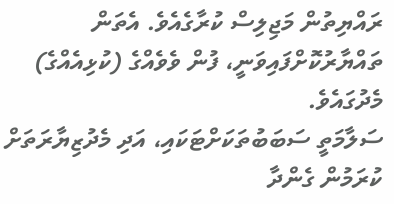ރައްޔިތުން މަޖިލިސް ކުރާގެއެވެ. އެތަން ތައްޔާރުކޮށްފައިވަނީ، ފުން ވެވެއްގެ (ކުޅިއެއްގެ) މެދުގައެވެ.
ސަލާމަތީ ސަބަބުތަކަށްޓަކައި، އަދި މެދުޒިޔާރަތަށް ކުރަމުން ގެންދާ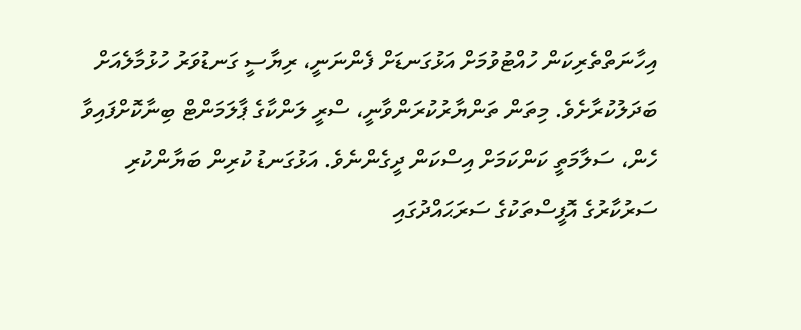އިހާނަތްތެރިކަން ހުއްޓުވުމަށް އަޅުގަނޑަށް ފެންނަނީ، ރިޔާސީ ގަނޑުވަރު ހުޅުމާލެއަށް ބަދަލުކުރާށެވެ. މިތަން ތަންޔާރުކުރަންވާނީ، ސްރީ ލަންކާގެ ޕާލަމަންޓް ބިނާކޮށްފައިވާ ހެން، ސަލާމަތީ ކަންކަމަށް އިސްކަން ދީގެންނެވެ. އަޅުގަނޑު ކުރިން ބަޔާންކުރި ސަރުކާރުގެ އޮފީސްތަކުގެ ސަރަޙައްދުގައި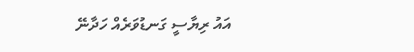އައު ރިޔާސީ ގަނޑުވަރެއް ހަދާނޭ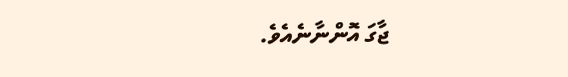ޖާގަ އޮންނާނެއެވެ.